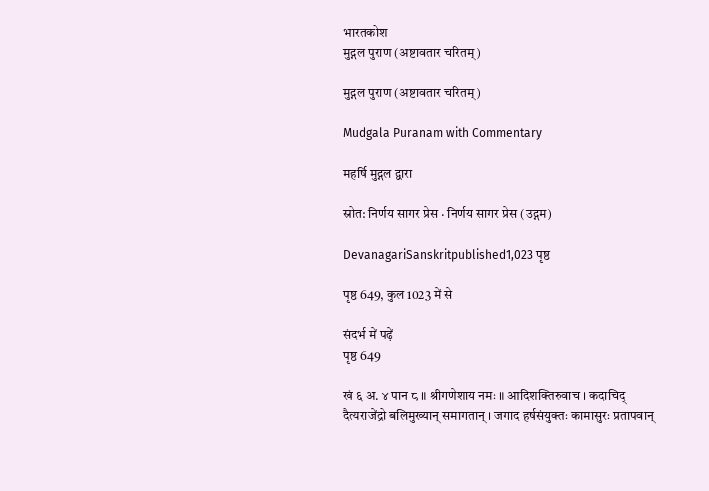भारतकोश
मुद्गल पुराण (अष्टावतार चरितम्)

मुद्गल पुराण (अष्टावतार चरितम्)

Mudgala Puranam with Commentary

महर्षि मुद्गल द्वारा

स्रोत: निर्णय सागर प्रेस · निर्णय सागर प्रेस (उद्गम)

DevanagariSanskritpublished1,023 पृष्ठ

पृष्ठ 649, कुल 1023 में से

संदर्भ में पढ़ें
पृष्ठ 649

खं ६ अ. ४ पान ८ ॥ श्रीगणेशाय नमः ॥ आदिशक्तिरुवाच । कदाचिद् दैत्यराजेंद्रो बलिमुख्यान् समागतान् । जगाद हर्षसंयुक्तः कामासुरः प्रतापवान्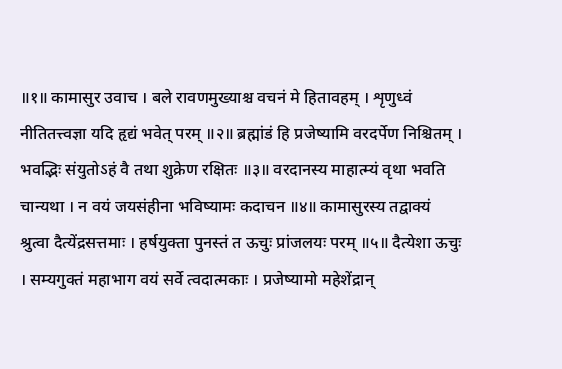॥१॥ कामासुर उवाच । बले रावणमुख्याश्च वचनं मे हितावहम् । शृणुध्वं नीतितत्त्वज्ञा यदि हृद्यं भवेत् परम् ॥२॥ ब्रह्मांडं हि प्रजेष्यामि वरदर्पेण निश्चितम् । भवद्भिः संयुतोऽहं वै तथा शुक्रेण रक्षितः ॥३॥ वरदानस्य माहात्म्यं वृथा भवति चान्यथा । न वयं जयसंहीना भविष्यामः कदाचन ॥४॥ कामासुरस्य तद्वाक्यं श्रुत्वा दैत्येंद्रसत्तमाः । हर्षयुक्ता पुनस्तं त ऊचुः प्रांजलयः परम् ॥५॥ दैत्येशा ऊचुः । सम्यगुक्तं महाभाग वयं सर्वे त्वदात्मकाः । प्रजेष्यामो महेशेंद्रान्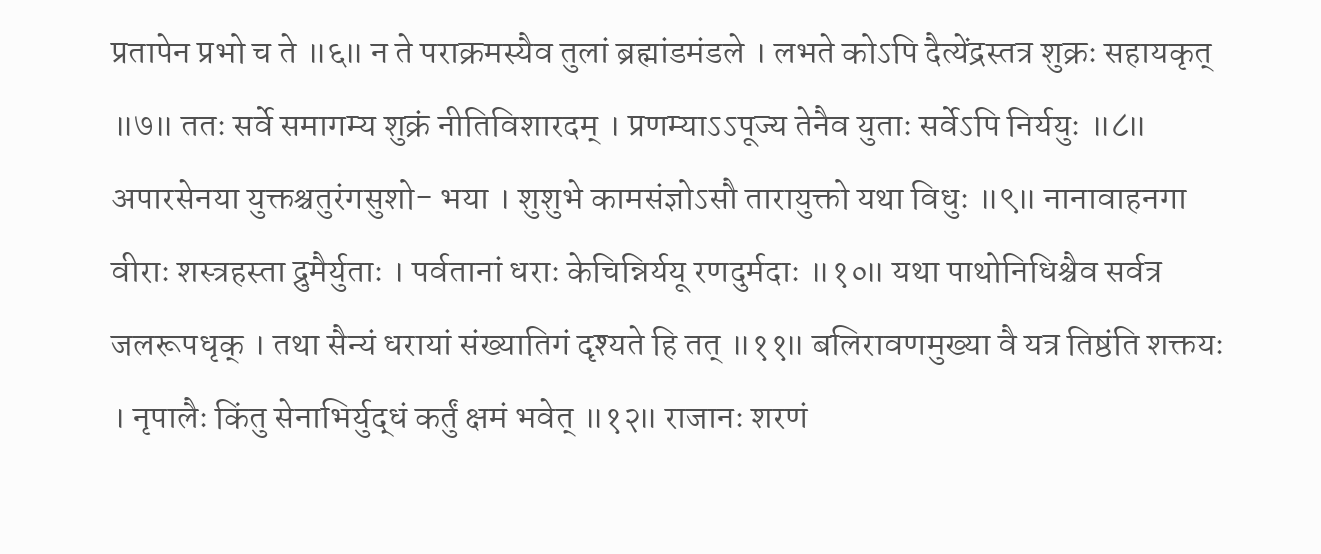प्रतापेन प्रभो च ते ॥६॥ न ते पराक्रमस्यैव तुलां ब्रह्मांडमंडले । लभते कोऽपि दैत्येंद्रस्तत्र शुक्रः सहायकृत् ॥७॥ ततः सर्वे समागम्य शुक्रं नीतिविशारदम् । प्रणम्याऽऽपूज्य तेनैव युताः सर्वेऽपि निर्ययुः ॥८॥ अपारसेनया युक्तश्चतुरंगसुशो- भया । शुशुभे कामसंज्ञोऽसौ तारायुक्तो यथा विधुः ॥९॥ नानावाहनगा वीराः शस्त्रहस्ता द्रुमैर्युताः । पर्वतानां धराः केचिन्निर्ययू रणदुर्मदाः ॥१०॥ यथा पाथोनिधिश्चैव सर्वत्र जलरूपधृक् । तथा सैन्यं धरायां संख्यातिगं दृश्यते हि तत् ॥११॥ बलिरावणमुख्या वै यत्र तिष्ठंति शक्तयः । नृपालैः किंतु सेनाभिर्युद्धं कर्तुं क्षमं भवेत् ॥१२॥ राजानः शरणं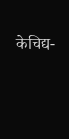केचिद्य-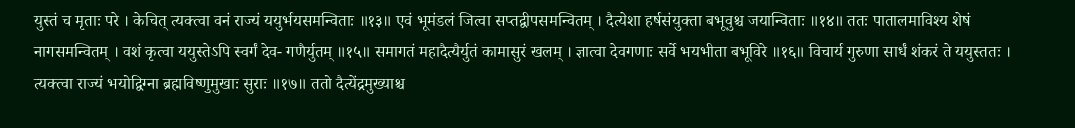युस्तं च मृताः परे । केचित् त्यक्त्वा वनं राज्यं ययुर्भयसमन्विताः ॥१३॥ एवं भूमंडलं जित्वा सप्तद्वीपसमन्वितम् । दैत्येशा हर्षसंयुक्ता बभूवुश्च जयान्विताः ॥१४॥ ततः पातालमाविश्य शेषं नागसमन्वितम् । वशं कृत्वा ययुस्तेऽपि स्वर्गं देव- गणैर्युतम् ॥१५॥ समागतं महादैत्यैर्युतं कामासुरं खलम् । ज्ञात्वा देवगणाः सर्वे भयभीता बभूविरे ॥१६॥ विचार्य गुरुणा सार्धं शंकरं ते ययुस्ततः । त्यक्त्वा राज्यं भयोद्विग्ना ब्रह्मविष्णुमुखाः सुराः ॥१७॥ ततो दैत्येंद्रमुख्याश्च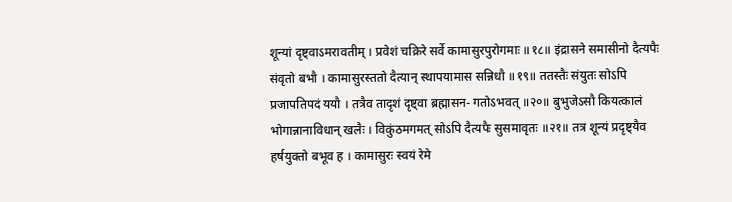शून्यां दृष्ट्वाऽमरावतीम् । प्रवेशं चक्रिरे सर्वे कामासुरपुरोगमाः ॥१८॥ इंद्रासने समासीनो दैत्यपैः संवृतो बभौ । कामासुरस्ततो दैत्यान् स्थापयामास सन्निधौ ॥१९॥ ततस्तैः संयुतः सोऽपि प्रजापतिपदं ययौ । तत्रैव तादृशं दृष्ट्वा ब्रह्मासन- गतोऽभवत् ॥२०॥ बुभुजेऽसौ कियत्कालं भोगान्नानाविधान् खलैः । विकुंठमगमत् सोऽपि दैत्यपैः सुसमावृतः ॥२१॥ तत्र शून्यं प्रदृष्ट्यैव हर्षयुक्तो बभूव ह । कामासुरः स्वयं रेमे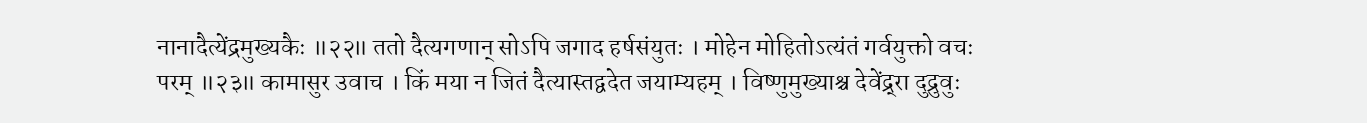नानादैत्येंद्रमुख्यकैः ॥२२॥ ततो दैत्यगणान् सोऽपि जगाद हर्षसंयुतः । मोहेन मोहितोऽत्यंतं गर्वयुक्तो वचः परम् ॥२३॥ कामासुर उवाच । किं मया न जितं दैत्यास्तद्वदेत जयाम्‍यहम् । विष्णुमुख्याश्च देवेंद्र्रा दुद्रुवुः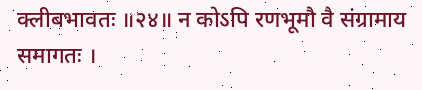क्लीबभावतः ॥२४॥ न कोऽपि रणभूमौ वै संग्रामाय समागतः ।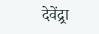देवेंद्र्रा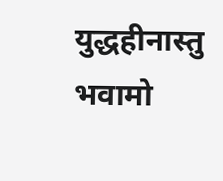युद्धहीनास्तु भवामो